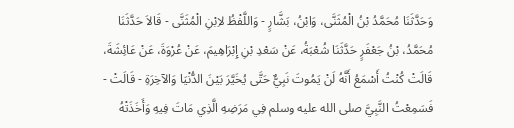وَحَدَّثَنَا مُحَمَّدُ بْنُ الْمُثَنَّى، وَابْنُ، بَشَّارٍ - وَاللَّفْظُ لاِبْنِ الْمُثَنَّى - قَالاَ حَدَّثَنَا مُحَمَّدُ، بْنُ جَعْفَرٍ حَدَّثَنَا شُعْبَةُ، عَنْ سَعْدِ بْنِ إِبْرَاهِيمَ، عَنْ عُرْوَةَ، عَنْ عَائِشَةَ، قَالَتْ كُنْتُ أَسْمَعُ أَنَّهُ لَنْ يَمُوتَ نَبِيٌّ حَتَّى يُخَيَّرَ بَيْنَ الدُّنْيَا وَالآخِرَةِ - قَالَتْ - فَسَمِعْتُ النَّبِيَّ صلى الله عليه وسلم فِي مَرَضِهِ الَّذِي مَاتَ فِيهِ وَأَخَذَتْهُ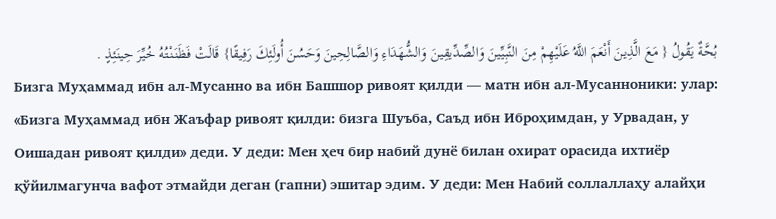بُحَّةٌ يَقُولُ { مَعَ الَّذِينَ أَنْعَمَ اللَّهُ عَلَيْهِمْ مِنَ النَّبِيِّينَ وَالصِّدِّيقِينَ وَالشُّهَدَاءِ وَالصَّالِحِينَ وَحَسُنَ أُولَئِكَ رَفِيقًا} قَالَتْ فَظَنَنْتُهُ خُيِّرَ حِينَئِذٍ .
Бизга Муҳаммад ибн ал-Мусанно ва ибн Башшор ривоят қилди — матн ибн ал-Мусанноники: улар: «Бизга Муҳаммад ибн Жаъфар ривоят қилди: бизга Шуъба, Саъд ибн Иброҳимдан, у Урвадан, у Оишадан ривоят қилди» деди. У деди: Мен ҳеч бир набий дунё билан охират орасида ихтиёр қўйилмагунча вафот этмайди деган (гапни) эшитар эдим. У деди: Мен Набий соллаллаҳу алайҳи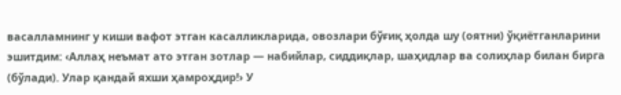васалламнинг у киши вафот этган касалликларида, овозлари бўғиқ ҳолда шу (оятни) ўқиётганларини эшитдим: ‹Аллаҳ неъмат ато этган зотлар — набийлар, сиддиқлар, шаҳидлар ва солиҳлар билан бирга (бўлади). Улар қандай яхши ҳамроҳдир!› У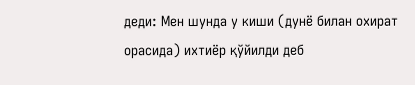деди: Мен шунда у киши (дунё билан охират орасида) ихтиёр қўйилди деб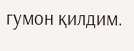гумон қилдим.